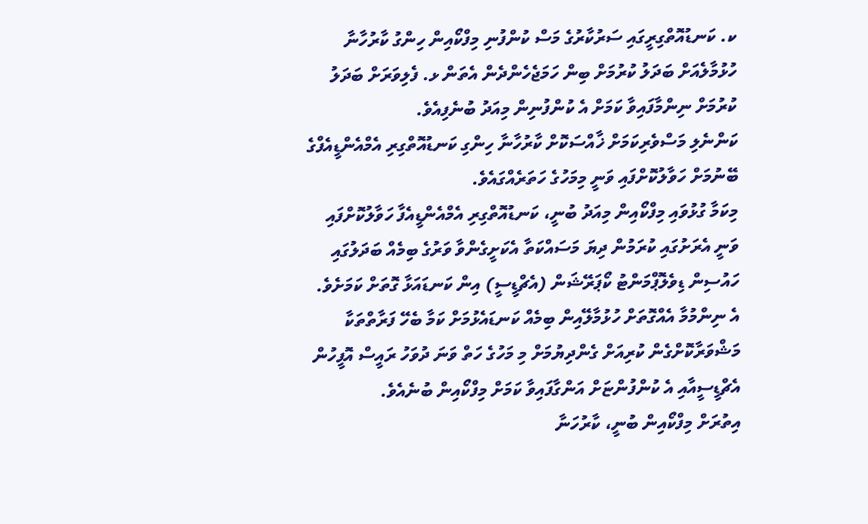ކ. ކަނޑުއޮތްގިރީގައި ސަރުކާރުގެ މަސް ކުންފުނި މިފްކޯއިން ހިންގު ކާރުހާނާ ހުޅުމާލެއަށް ބަދަލު ކުރުމަށް ބިން ހަމަޖެހެންދެން އެތަން ޅ. ފެލިވަރަށް ބަދަލު ކުރުމަށް ނިންމާފައިވާ ކަމަށް އެ ކުންފުނިން މިއަދު ބުނެފިއެވެ.
ކަންނެލި މަސްވެރިކަމަށް ޚާއްސަކޮށް ކާރުހާނާ ހިންގި ކަނޑުއޮތްގިރި އެމްއެންޑީއެފްގެ ބޭނުމަށް ހަވާލުކޮށްފައި ވަނީ މިމަހުގެ ހަތަރެއްގައެވެ.
މިކަމާ ގުޅުވައި މިފްކޯއިން މިއަދު ބުނީ، ކަނޑުއޮތްގިރި އެމްއެންޑީއެފާ ހަވާލުކޮށްފައި ވަނީ އެރަށުގައި ކުރަމުން ދިޔަ މަސައްކަތާ އެކަށީގެންވާ ވަރުގެ ބިމެއް ބަދަލުގައި ހައުސިން ޑިވެލޮޕްމަންޓު ކޯޕަރޭޝަން (އެޗްޑީސީ) އިން ކަނޑައަޅާ ގޮތަށް ކަމަށެވެ.
އެ ނިންމުމާ އެއްގޮތަށް ހުޅުމާލޭއިން ބިމެއް ކަނޑައެޅުމަށް ކަމާ ބެހޭ ފަރާތްތަކާ މަޝްވަރާކޮށްގެން ކުރިއަށް ގެންދިޔުމަށް މި މަހުގެ ހަތް ވަނަ ދުވަހު ރައީސް އޮފީހުން އެޗްޑީސީއާއި އެ ކުންފުންޏަށް އަންގާފައިވާ ކަމަށް މިފްކޯއިން ބުނެއެވެ.
އިތުރަށް މިފްކޯއިން ބުނީ، ކާރުހަނާ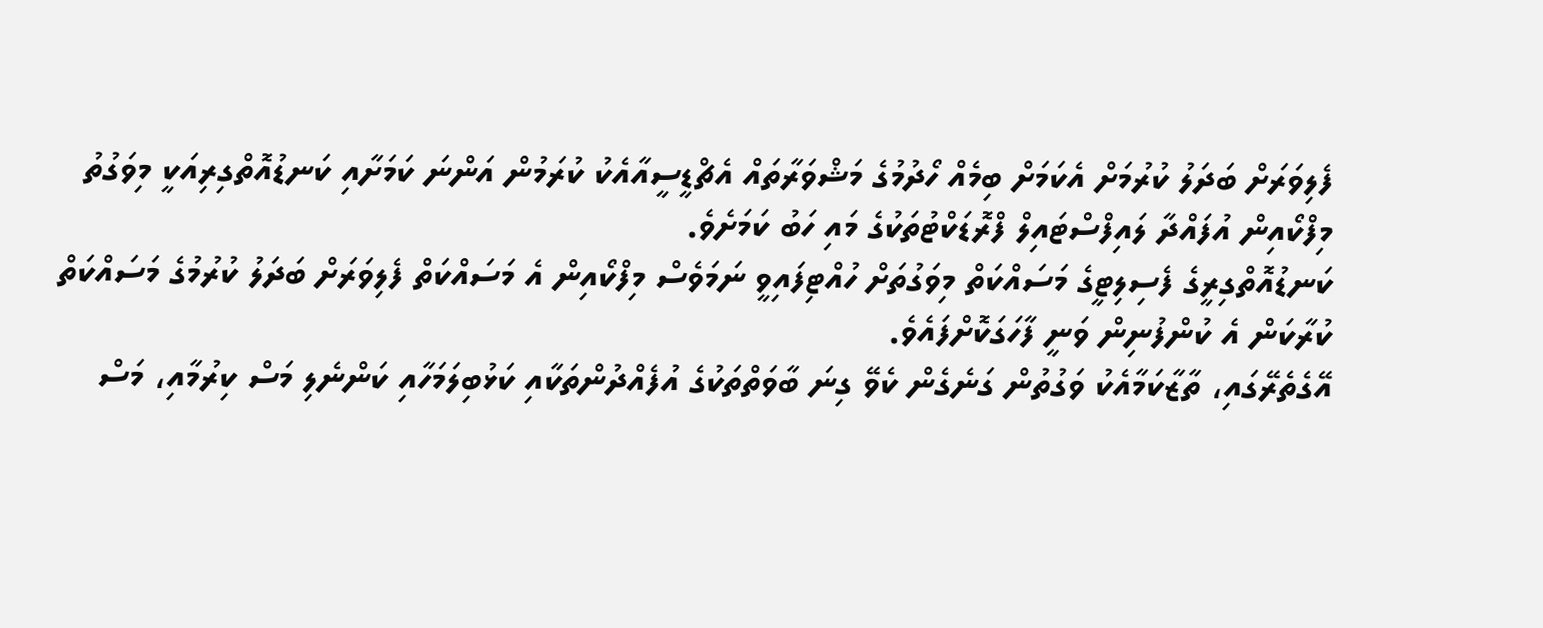ފެލިވަރަށް ބަދަލު ކުރުމަށް އެކަމަށް ބިމެއް ހޯދުމުގެ މަޝްވަރާތައް އެޗްޑީސީއާއެކު ކުރަމުން އަންނަ ކަމަށާއި ކަނޑުއޮތްގިރިއަކީ މިވަގުތު މިފްކޯއިން އުފައްދާ ލައިފްސްޓައިލް ފްރޮޑަކްޓުތަކުގެ މައި ހަބު ކަމަށެވެ.
ކަނޑުއޮތްގިރީގެ ފެސިލިޓީގެ މަސައްކަތް މިވަގުތަށް ހުއްޓިފައިވީ ނަމަވެސް މިފްކޯއިން އެ މަސައްކަތް ފެލިވަރަށް ބަދަލު ކުރުމުގެ މަސައްކަތް ކުރާކަން އެ ކުންފުނިން ވަނީ ފާހަގަކޮށްފައެވެ.
އޭގެތެރޭގައި، ތާޒާކަމާއެކު ވަގުތުން ގަނެގެން ކެވޭ ގިނަ ބާވަތްތަކުގެ އުފެއްދުންތަކާއި ކަޅުބިލަމަހާއި ކަންނެލި މަސް ކިރުމާއި، މަސް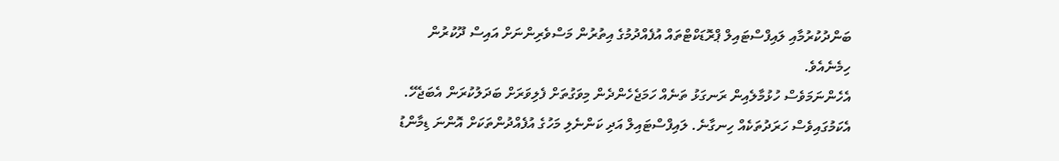ބަންދުކުރުމާއި ލައިފްސްޓައިލް ޕްރޮޑަކްޓްތައް އުފެއްދުމުގެ އިތުރުން މަސްވެރިންނަށް އައިސް ދޫކުރުން ހިމެނެއެވެ.
އެހެންނަމަވެސް ހުޅުމާލެއިން ރަނގަޅު ތަނެއް ހަމަޖެހެންދެން މިވަގުތަށް ފެލިވަރަށް ބަދަލުކުރަން އެބަޖެހޭ. އެކަމުގައިވެސް ހަރަދުތަކެއް ހިނގާނެ. ލައިފްސްޓައިލް އަދި ކަންނެލި މަހުގެ އުފެއްދުންތަކަށް އޮންނަ ޑިމާންޑު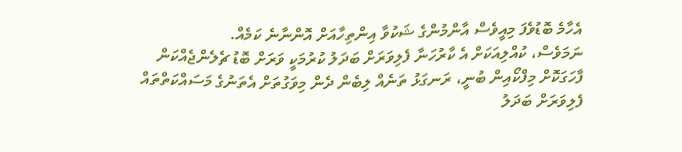އެހާމެ ބޮޑުވެފަ މިއީވެސް އާންމުންގެ ޝަކުވާ އިންތިހާއަށް އޮންނާނެ ކަމެއް.
ނަމަވެސް، ކުއްލިއަކަށް އެ ކާރުހަނާ ފެލިވަރަށް ބަދަލު ކުރުމަކީ ވަރަށް ބޮޑު ޗެލެންޖެއްކަން ފާހަގަކޮށް މިފްކޯއިން ބުނީ، ރަނގަޅު ތަނެއް ލިބެން ދެން މިވަގުތަށް އެތަނުގެ މަސައްކަތްތައް ފެލިވަރަށް ބަދަލު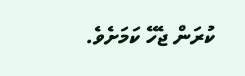ކުރަން ޖެހޭ ކަމަށެވެ.